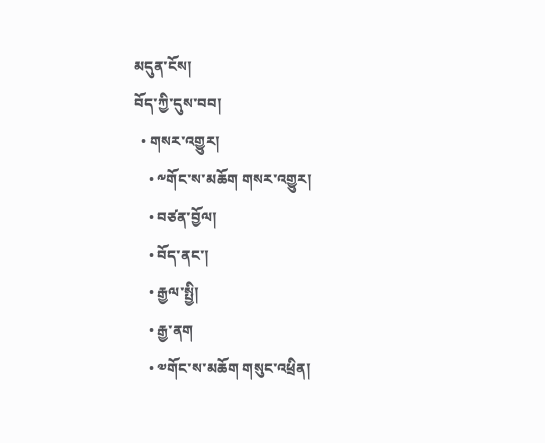མདུན་ངོས།
བོད་ཀྱི་དུས་བབ།
  • གསར་འགྱུར།
    • ༸གོང་ས་མཆོག གསར་འགྱུར།
    • བཙན་བྱོལ།
    • བོད་ནང་།
    • རྒྱལ་སྤྱི།
    • རྒྱ་ནག
    • ༧གོང་ས་མཆོག གསུང་འཕྲིན།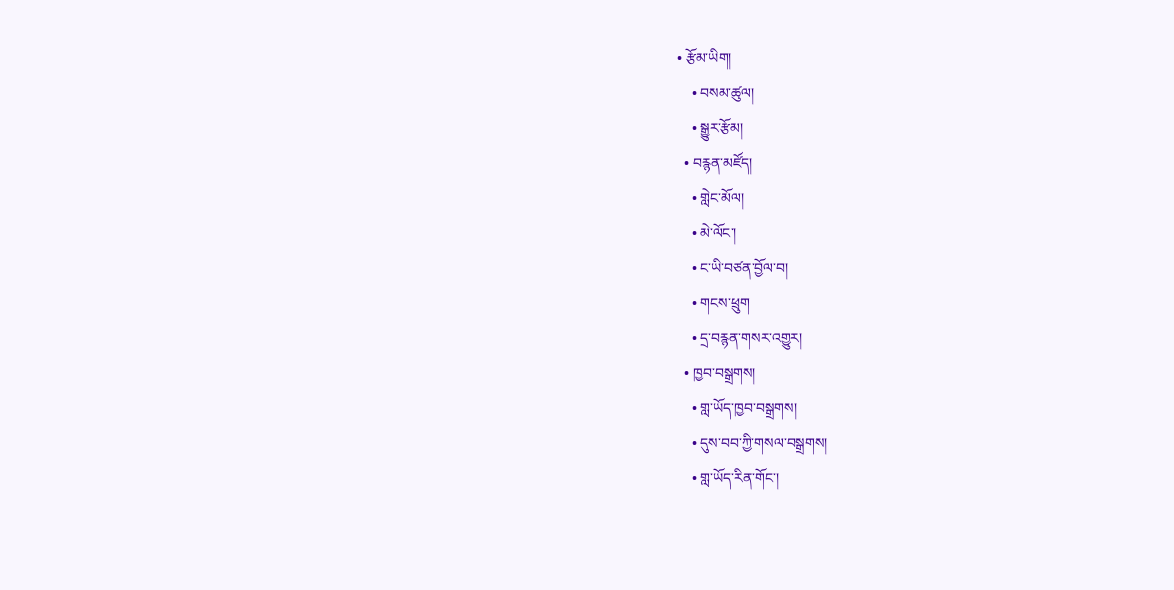• རྩོམ་ཡིག།
    • བསམ་ཚུལ།
    • སྒྱུར་རྩོམ།
  • བརྙན་མཛོད།
    • གླེང་མོལ།
    • མེ་ལོང་།
    • ང་ཡི་བཙན་བྱོལ་བ།
    • གངས་ཕྲུག
    • དྲ་བརྙན་གསར་འགྱུར།
  • ཁྱབ་བསྒྲགས།
    • གླ་ཡོད་ཁྱབ་བསྒྲགས།
    • དུས་བབ་ཀྱི་གསལ་བསྒྲགས།
    • གླ་ཡོད་རིན་གོང་།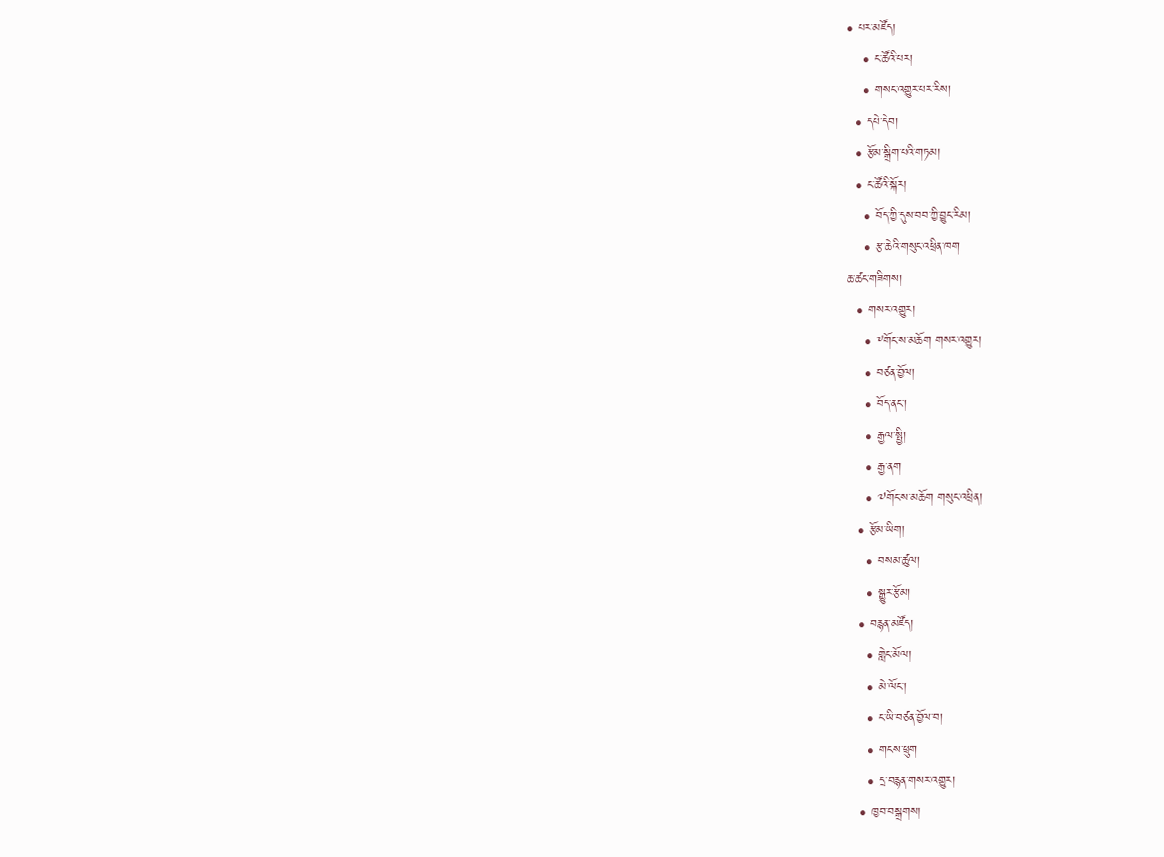• པར་མཛོད།
    • ང་ཚོའི་པར།
    • གསང་འགྱུར་པར་རིས།
  • དཔེ་དེབ།
  • རྩོམ་སྒྲིག་པའི་གཏམ།
  • ང་ཚོའི་སྐོར།
    • བོད་ཀྱི་དུས་བབ་ཀྱི་བྱུང་རིམ།
    • རྩ་ཆེའི་གསུང་འཕྲིན་ཁག
ཆ་ཚང་གཟིགས།
  • གསར་འགྱུར།
    • ༸གོང་ས་མཆོག གསར་འགྱུར།
    • བཙན་བྱོལ།
    • བོད་ནང་།
    • རྒྱལ་སྤྱི།
    • རྒྱ་ནག
    • ༧གོང་ས་མཆོག གསུང་འཕྲིན།
  • རྩོམ་ཡིག།
    • བསམ་ཚུལ།
    • སྒྱུར་རྩོམ།
  • བརྙན་མཛོད།
    • གླེང་མོལ།
    • མེ་ལོང་།
    • ང་ཡི་བཙན་བྱོལ་བ།
    • གངས་ཕྲུག
    • དྲ་བརྙན་གསར་འགྱུར།
  • ཁྱབ་བསྒྲགས།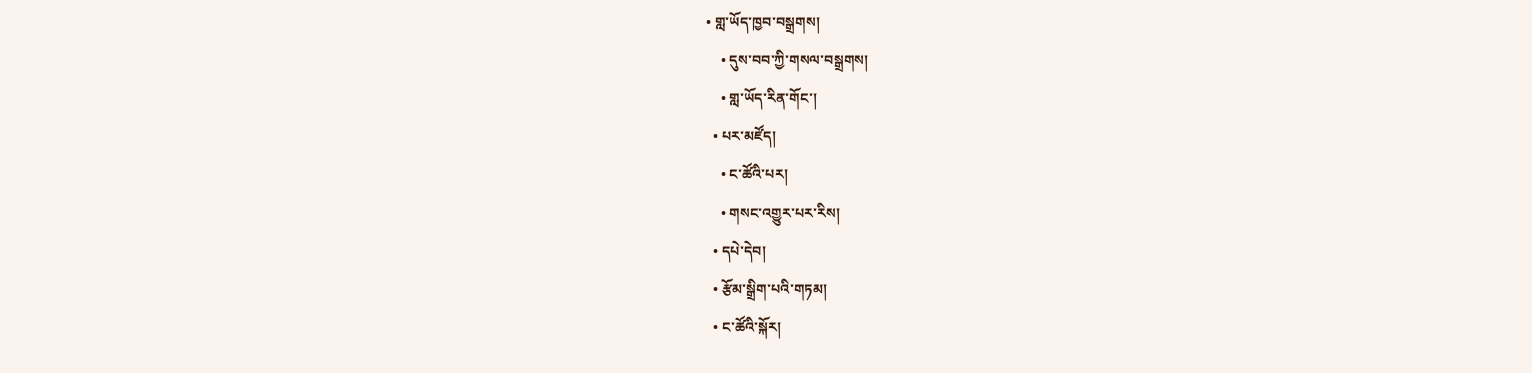• གླ་ཡོད་ཁྱབ་བསྒྲགས།
    • དུས་བབ་ཀྱི་གསལ་བསྒྲགས།
    • གླ་ཡོད་རིན་གོང་།
  • པར་མཛོད།
    • ང་ཚོའི་པར།
    • གསང་འགྱུར་པར་རིས།
  • དཔེ་དེབ།
  • རྩོམ་སྒྲིག་པའི་གཏམ།
  • ང་ཚོའི་སྐོར།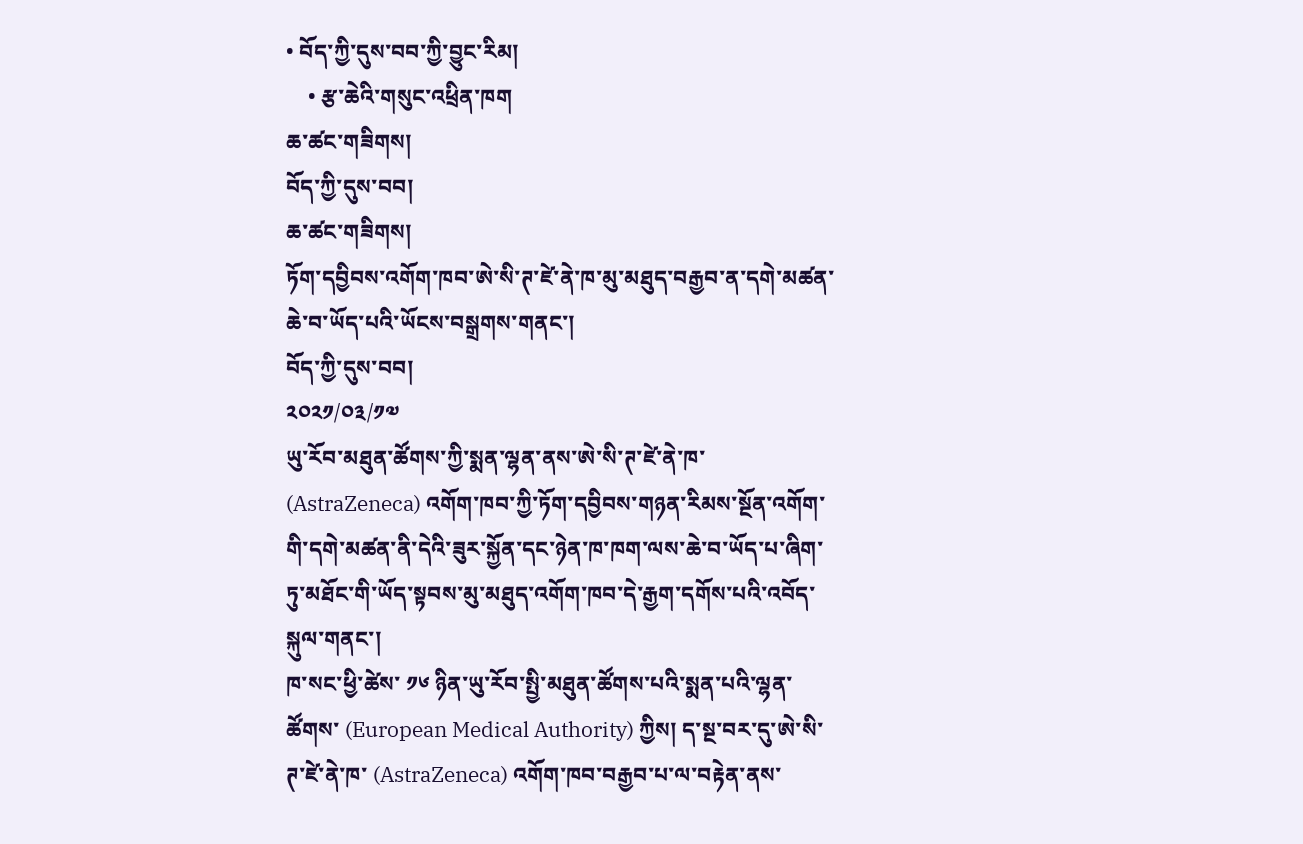• བོད་ཀྱི་དུས་བབ་ཀྱི་བྱུང་རིམ།
    • རྩ་ཆེའི་གསུང་འཕྲིན་ཁག
ཆ་ཚང་གཟིགས།
བོད་ཀྱི་དུས་བབ།
ཆ་ཚང་གཟིགས།
ཏོག་དབྱིབས་འགོག་ཁབ་ཨེ་སི་ཊ་ཛེ་ནེ་ཁ་མུ་མཐུད་བརྒྱབ་ན་དགེ་མཚན་ཆེ་བ་ཡོད་པའི་ཡོངས་བསྒྲགས་གནང་།
བོད་ཀྱི་དུས་བབ།
༢༠༢༡/༠༣/༡༧
ཡུ་རོབ་མཐུན་ཚོགས་ཀྱི་སྨན་ལྷན་ནས་ཨེ་སི་ཊ་ཛེ་ནེ་ཁ་ (AstraZeneca) འགོག་ཁབ་ཀྱི་ཏོག་དབྱིབས་གཉན་རིམས་སྔོན་འགོག་གི་དགེ་མཚན་ནི་དེའི་ཟུར་སྐྱོན་དང་ཉེན་ཁ་ཁག་ལས་ཆེ་བ་ཡོད་པ་ཞིག་ཏུ་མཐོང་གི་ཡོད་སྟབས་མུ་མཐུད་འགོག་ཁབ་དེ་རྒྱག་དགོས་པའི་འབོད་སྐུལ་གནང་།
ཁ་སང་ཕྱི་ཚེས་ ༡༦ ཉིན་ཡུ་རོབ་སྤྱི་མཐུན་ཚོགས་པའི་སྨན་པའི་ལྷན་ཚོགས་ (European Medical Authority) ཀྱིས། ད་སྔ་བར་དུ་ཨེ་སི་ཊ་ཛེ་ནེ་ཁ་ (AstraZeneca) འགོག་ཁབ་བརྒྱབ་པ་ལ་བརྟེན་ནས་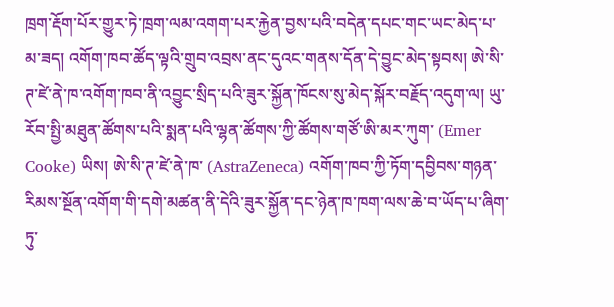ཁྲག་རྡོག་པོར་གྱུར་ཏེ་ཁྲག་ལམ་འགག་པར་རྐྱེན་བྱས་པའི་བདེན་དཔང་གང་ཡང་མེད་པ་མ་ཟད། འགོག་ཁབ་ཚོད་ལྟའི་གྲུབ་འབྲས་ནང་དུའང་གནས་དོན་དེ་བྱུང་མེད་སྟབས། ཨེ་སི་ཊ་ཛེ་ནེ་ཁ་འགོག་ཁབ་ནི་འབྱུང་སྲིད་པའི་ཟུར་སྐྱོན་ཁོངས་སུ་མེད་སྐོར་བརྗོད་འདུག་ལ། ཡུ་རོབ་སྤྱི་མཐུན་ཚོགས་པའི་སྨན་པའི་ལྷན་ཚོགས་ཀྱི་ཚོགས་གཙོ་ཨི་མར་ཀུག་ (Emer Cooke) ཡིས། ཨེ་སི་ཊ་ཛེ་ནེ་ཁ་ (AstraZeneca) འགོག་ཁབ་ཀྱི་ཏོག་དབྱིབས་གཉན་རིམས་སྔོན་འགོག་གི་དགེ་མཚན་ནི་དེའི་ཟུར་སྐྱོན་དང་ཉེན་ཁ་ཁག་ལས་ཆེ་བ་ཡོད་པ་ཞིག་ཏུ་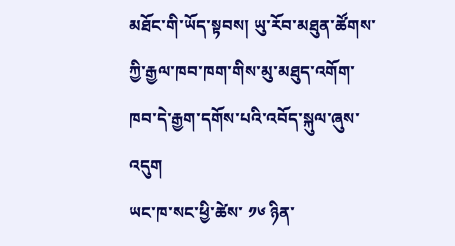མཐོང་གི་ཡོད་སྟབས། ཡུ་རོབ་མཐུན་ཚོགས་ཀྱི་རྒྱལ་ཁབ་ཁག་གིས་མུ་མཐུད་འགོག་ཁབ་དེ་རྒྱག་དགོས་པའི་འབོད་སྐུལ་ཞུས་འདུག
ཡང་ཁ་སང་ཕྱི་ཚེས་ ༡༦ ཉིན་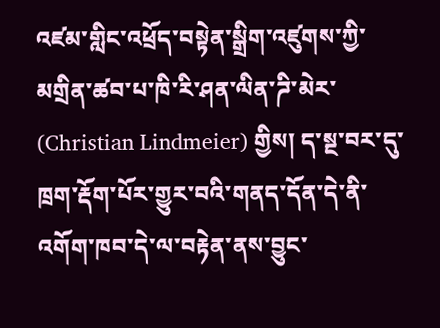འཛམ་གླིང་འཕྲོད་བསྟེན་སྒྲིག་འཛུགས་ཀྱི་མགྲིན་ཚབ་པ་ཁི་རི་ཤན་ལིན་ཌི་མེར་ (Christian Lindmeier) གྱིས། ད་སྔ་བར་དུ་ཁྲག་རྡོག་པོར་གྱུར་བའི་གནད་དོན་དེ་ནི་འགོག་ཁབ་དེ་ལ་བརྟེན་ནས་བྱུང་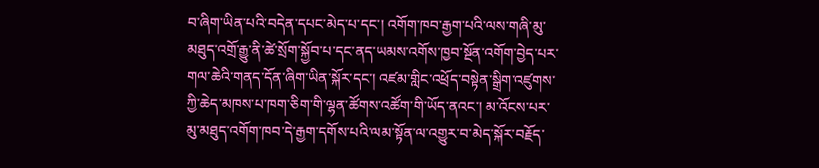བ་ཞིག་ཡིན་པའི་བདེན་དཔང་མེད་པ་དང་། འགོག་ཁབ་རྒྱག་པའི་ལས་གཞི་མུ་མཐུད་འགྲོ་རྒྱུ་ནི་ཚེ་སྲོག་སྐྱོབ་པ་དང་ནད་ཡམས་འགོས་ཁྱབ་སྔོན་འགོག་བྱེད་པར་གལ་ཆེའི་གནད་དོན་ཞིག་ཡིན་སྐོར་དང་། འཛམ་གླིང་འཕྲོད་བསྟེན་སྒྲིག་འཛུགས་ཀྱི་ཆེད་མཁས་པ་ཁག་ཅིག་གི་ལྷན་ཚོགས་འཚོག་གི་ཡོད་ནའང་། མ་འོངས་པར་མུ་མཐུད་འགོག་ཁབ་དེ་རྒྱག་དགོས་པའི་ལམ་སྟོན་ལ་འགྱུར་བ་མེད་སྐོར་བརྗོད་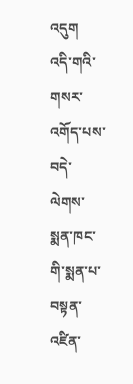འདུག
འདི་གའི་གསར་འགོད་པས་བདེ་ལེགས་སྨན་ཁང་གི་སྨན་པ་བསྟན་འཛིན་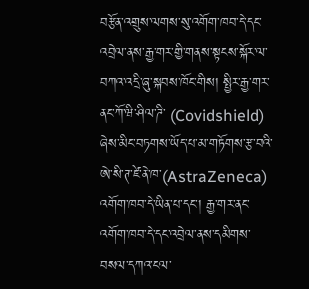བརྩོན་འགྲུས་ལགས་སུ་འགོག་ཁབ་དེ་དང་འབྲེལ་ནས་རྒྱ་གར་གྱི་གནས་སྟངས་སྐོར་ལ་བཀའ་འདྲི་ཞུ་སྐབས་ཁོང་གིས། སྤྱིར་རྒྱ་གར་ནང་ཀོ་ཝི་ཤིལ་ཌི་ (Covidshield) ཞེས་མིང་བཏགས་ཡོད་པ་མ་གཏོགས་རྩ་བའི་ཨེ་སི་ཊ་ཛེ་ནེ་ཁ་(AstraZeneca) འགོག་ཁབ་དེ་ཡིན་པ་དང་། རྒྱ་གར་ནང་འགོག་ཁབ་དེ་དང་འབྲེལ་ནས་དམིགས་བསལ་དཀའ་ངལ་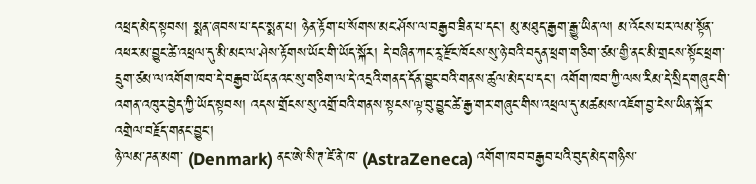འཕྲད་མེད་སྟབས། སྨན་ཞབས་པ་དང་སྨན་པ། ཉེན་རྟོག་པ་སོགས་མང་ཤོས་ལ་བརྒྱབ་ཟིན་པ་དང་། མུ་མཐུད་རྒྱག་རྒྱུ་ཡིན་ལ། མ་འོངས་པར་ལམ་སྟོན་འཕར་མ་བྱུང་ཚེ་འཕྲལ་དུ་མི་མང་ལ་ཤེས་རྟོགས་ཡོང་གི་ཡོད་སྐོར། དེ་བཞིན་ཀང་རཱ་རྫོང་ཁོངས་སུ་ཉེ་བའི་བདུན་ཕྲག་གཅིག་ཙམ་གྱི་ནང་མི་གྲངས་སྟོང་ཕྲག་དྲུག་ཙམ་ལ་འགོག་ཁབ་དེ་བརྒྱབ་ཡོད་ནའང་སུ་གཅིག་ལ་དེ་འདྲའི་གནད་དོན་བྱུང་བའི་གནས་ཚུལ་མེད་པ་དང་། འགོག་ཁབ་ཀྱི་ལས་རིམ་དེ་སྲིད་གཞུང་གི་འགན་འཁུར་བྱེད་ཀྱི་ཡོད་སྟབས། འདས་གྲོངས་སུ་འགྲོ་བའི་གནས་སྟངས་ལྟ་བུ་བྱུང་ཚེ་རྒྱ་གར་གཞུང་གིས་འཕྲལ་དུ་མཚམས་འཇོག་བྱ་ངེས་ཡིན་སྐོར་འགྲེལ་བརྗོད་གནང་བྱུང་།
ཉེ་ལམ་ཌན་མག་ (Denmark) ནང་ཨེ་སི་ཊ་ཛེ་ནེ་ཁ་ (AstraZeneca) འགོག་ཁབ་བརྒྱབ་པའི་བུད་མེད་གཉིས་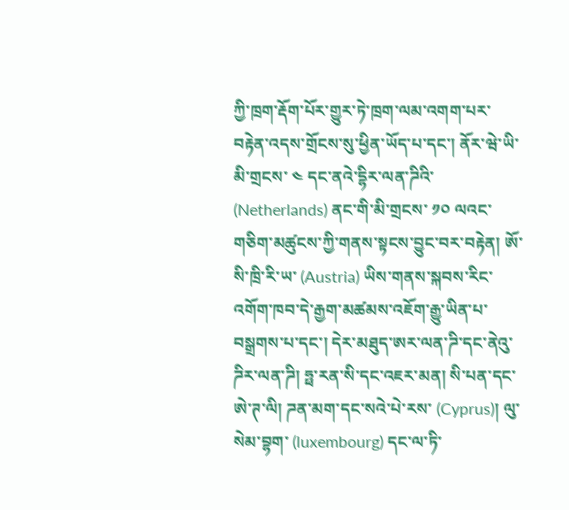ཀྱི་ཁྲག་རྡོག་པོར་གྱུར་ཏེ་ཁྲག་ལམ་འགག་པར་བརྟེན་འདས་གྲོངས་སུ་ཕྱིན་ཡོད་པ་དང་། ནོར་ཝེ་ཡི་མི་གྲངས་ ༤ དང་ནའེ་དྷིར་ལན་ཌིའི་ (Netherlands) ནང་གི་མི་གྲངས་ ༡༠ ལའང་གཅིག་མཚུངས་ཀྱི་གནས་སྟངས་བྱུང་བར་བརྟེན། ཨོ་སི་ཁྲི་རི་ཡ་ (Austria) ཡིས་གནས་སྐབས་རིང་འགོག་ཁབ་དེ་རྒྱག་མཚམས་འཇོག་རྒྱུ་ཡིན་པ་བསྒྲགས་པ་དང་། དེར་མཐུད་ཨར་ལན་ཌི་དང་ནེའུ་ཌིར་ལན་ཌི། ཧྥ་རན་སི་དང་འཇར་མན། སི་པན་དང་ཨེ་ཊ་ལི། ཌན་མག་དང་སའེ་པེ་རས་ (Cyprus)། ལུ་སེམ་བྷག་ (luxembourg) དང་ལ་ཏི་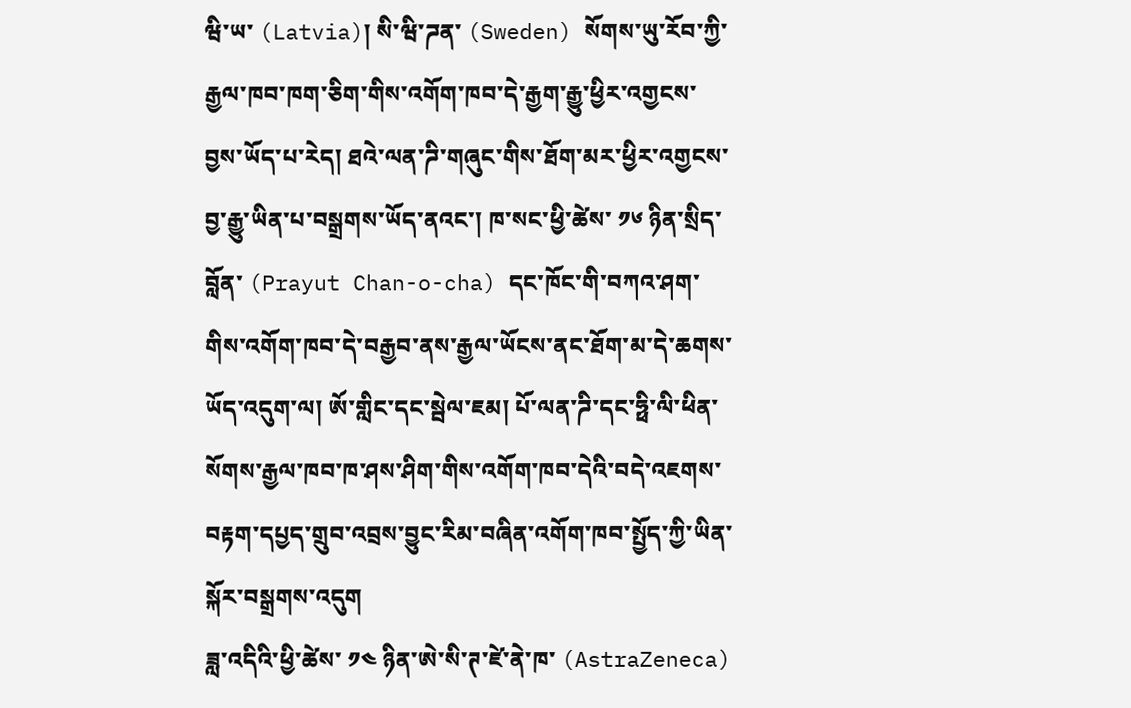ཝི་ཡ་ (Latvia)། སི་ཝི་ཌན་ (Sweden) སོགས་ཡུ་རོབ་ཀྱི་རྒྱལ་ཁབ་ཁག་ཅིག་གིས་འགོག་ཁབ་དེ་རྒྱག་རྒྱུ་ཕྱིར་འགྱངས་བྱས་ཡོད་པ་རེད། ཐའེ་ལན་ཌི་གཞུང་གིས་ཐོག་མར་ཕྱིར་འགྱངས་བྱ་རྒྱུ་ཡིན་པ་བསྒྲགས་ཡོད་ནའང་། ཁ་སང་ཕྱི་ཚེས་ ༡༦ ཉིན་སྲིད་བློན་ (Prayut Chan-o-cha) དང་ཁོང་གི་བཀའ་ཤག་གིས་འགོག་ཁབ་དེ་བརྒྱབ་ནས་རྒྱལ་ཡོངས་ནང་ཐོག་མ་དེ་ཆགས་ཡོད་འདུག་ལ། ཨོ་གླིང་དང་སྦེལ་ཇམ། པོ་ལན་ཌི་དང་ཧྥི་ལི་ཕིན་སོགས་རྒྱལ་ཁབ་ཁ་ཤས་ཤིག་གིས་འགོག་ཁབ་དེའི་བདེ་འཇགས་བརྟག་དཔྱད་གྲུབ་འབྲས་བྱུང་རིམ་བཞིན་འགོག་ཁབ་སྤྱོད་ཀྱི་ཡིན་སྐོར་བསྒྲགས་འདུག
ཟླ་འདིའི་ཕྱི་ཚེས་ ༡༤ ཉིན་ཨེ་སི་ཊ་ཛེ་ནེ་ཁ་ (AstraZeneca)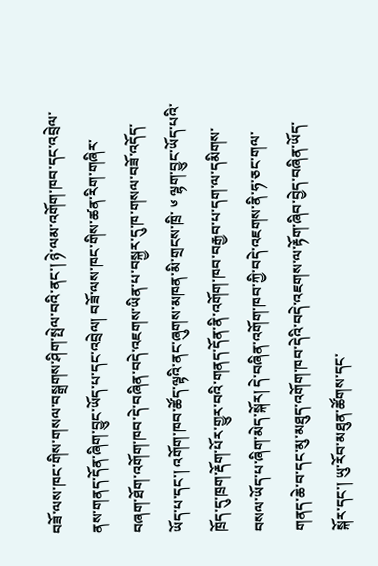བཟོ་ལས་ཁང་གིས་གསལ་བསྒྲགས་ཤིག་སྤེལ་བའི་ནང་། ཉེ་ལམ་འགོག་ཁབ་དང་འབྲེལ་ནས་གནད་དོན་ཞིག་བྱུང་ཡོད་པ་དང་འབྲེལ། བཟོ་ལས་ཁང་གིས་ཚན་རིག་གཞིར་བཞག་ཐོག་འགོག་ཁབ་དེ་བཞིན་བདེ་འཇགས་ཡིན་པ་བསྐྱར་དུ་ཁ་གསལ་བཟོ་འདོད་ཡོད་པ་དང་། འགོག་ཁབ་ཚོད་ལྟའི་ནང་ཞུགས་མཁན་མི་གྲངས་ཁྲི་ ༦ ལྷག་བྱུང་ཡོད་པའི་ཁྲོད་དུ་ཁྲག་རྡོག་པོར་གྱུར་བའི་གནད་དོན་ནི་འགོག་ཁབ་བརྒྱབ་པ་དག་ལ་དམིགས་བསལ་ཡོད་པ་ཞིག་མེད་སྐོར། དེ་བཞིན་འགོག་ཁབ་ཀྱི་བདེ་འཇགས་ནི་ཧ་ཅང་གལ་གནད་ཆེ་བ་དང་མུ་མཐུད་འགོག་ཁབ་དེའི་བདེ་འཇགས་ལ་རྟོག་ཞིབ་བྱེད་བཞིན་ཡོད་སྐོར་དང་། ཡུ་རོབ་མཐུན་ཚོགས་དང་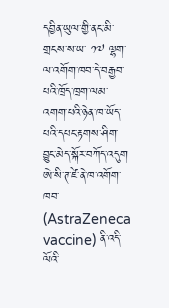དབྱིན་ཡུལ་གྱི་ནང་མི་གྲངས་ས་ཡ་ ༡༧ ལྷག་ལ་འགོག་ཁབ་དེ་བརྒྱབ་པའི་ཁྲོད་ཁྲག་ལམ་འགག་པའི་ཉེན་ཁ་ཡོད་པའི་དཔང་རྟགས་ཤིག་བྱུང་མེད་སྐོར་བཀོད་འདུག
ཨེ་སི་ཊ་ཛེ་ནེ་ཁ་འགོག་ཁབ་ (AstraZeneca vaccine) ནི་འདི་ལོའི་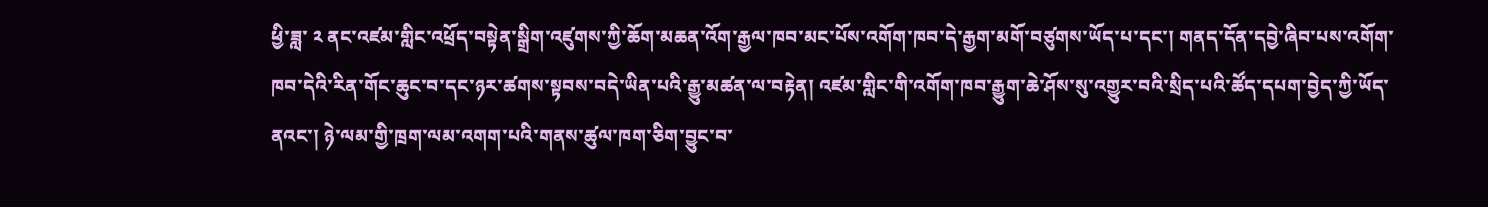ཕྱི་ཟླ་ ༢ ནང་འཛམ་གླིང་འཕྲོད་བསྟེན་སྒྲིག་འཛུགས་ཀྱི་ཆོག་མཆན་འོག་རྒྱལ་ཁབ་མང་པོས་འགོག་ཁབ་དེ་རྒྱག་མགོ་བཙུགས་ཡོད་པ་དང་། གནད་དོན་དབྱེ་ཞིབ་པས་འགོག་ཁབ་དེའི་རིན་གོང་ཆུང་བ་དང་ཉར་ཚགས་སྟབས་བདེ་ཡིན་པའི་རྒྱུ་མཚན་ལ་བརྟེན། འཛམ་གླིང་གི་འགོག་ཁབ་རྒྱུག་ཆེ་ཤོས་སུ་འགྱུར་བའི་སྲིད་པའི་ཚོད་དཔག་བྱེད་ཀྱི་ཡོད་ནའང་། ཉེ་ལམ་གྱི་ཁྲག་ལམ་འགག་པའི་གནས་ཚུལ་ཁག་ཅིག་བྱུང་བ་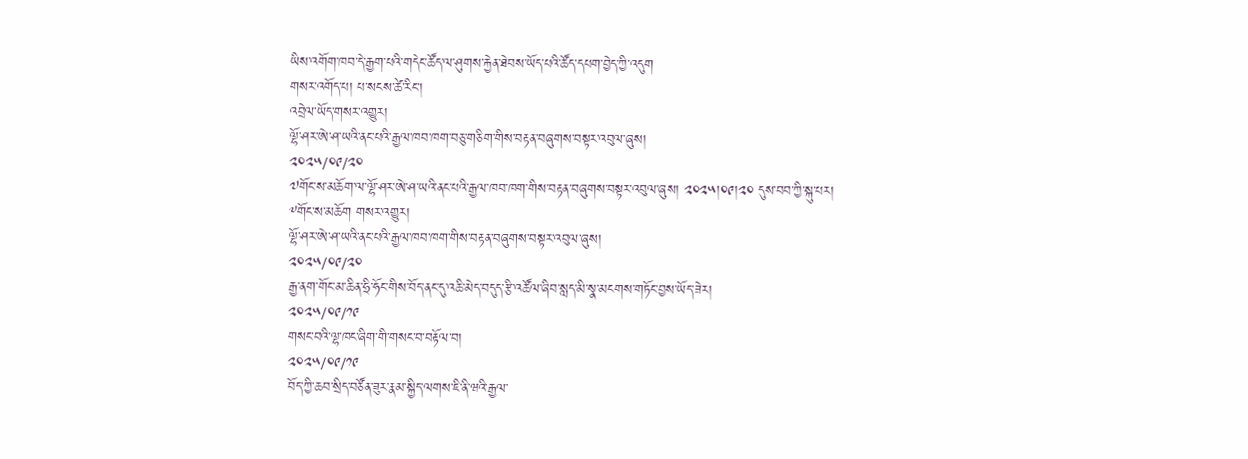ཡིས་འགོག་ཁབ་དེ་རྒྱག་པའི་གདེང་ཚོད་ལ་ཤུགས་རྐྱེན་ཐེབས་ཡོད་པའི་ཚོད་དཔག་བྱེད་ཀྱི་འདུག
གསར་འགོད་པ། པ་སངས་ཚེ་རིང་།
འབྲེལ་ཡོད་གསར་འགྱུར།
ལྷོ་ཤར་ཨེ་ཤ་ཡའི་ནང་པའི་རྒྱལ་ཁབ་ཁག་བཅུ་གཅིག་གིས་བརྟན་བཞུགས་བསྟར་འབུལ་ཞུས།
༢༠༢༥/༠༩/༢༠
༧གོང་ས་མཆོག་ལ་ལྷོ་ཤར་ཨེ་ཤ་ཡའི་ནང་པའི་རྒྱལ་ཁབ་ཁག་གིས་བརྟན་བཞུགས་བསྟར་འབུལ་ཞུས། ༢༠༢༥།༠༩།༢༠ དུས་བབ་ཀྱི་སྐུ་པར།
༸གོང་ས་མཆོག གསར་འགྱུར།
ལྷོ་ཤར་ཨེ་ཤ་ཡའི་ནང་པའི་རྒྱལ་ཁབ་ཁག་གིས་བརྟན་བཞུགས་བསྟར་འབུལ་ཞུས།
༢༠༢༥/༠༩/༢༠
རྒྱ་ནག་གོང་མ་ཆིན་ཧྲི་ཧོང་གིས་བོད་ནང་དུ་འཆི་མེད་བདུད་རྩི་འཚོལ་ཞིབ་སླད་མི་སྣ་མངགས་གཏོང་བྱས་ཡོད་ཟེར།
༢༠༢༥/༠༩/༡༩
གསང་བའི་ལྷ་ཁང་ཞིག་གི་གསང་བ་བརྟོལ་བ།
༢༠༢༥/༠༩/༡༩
བོད་ཀྱི་ཆབ་སྲིད་བཙོན་ཟུར་རྣམ་སྐྱིད་ལགས་ཇི་ནི་ཝའི་རྒྱལ་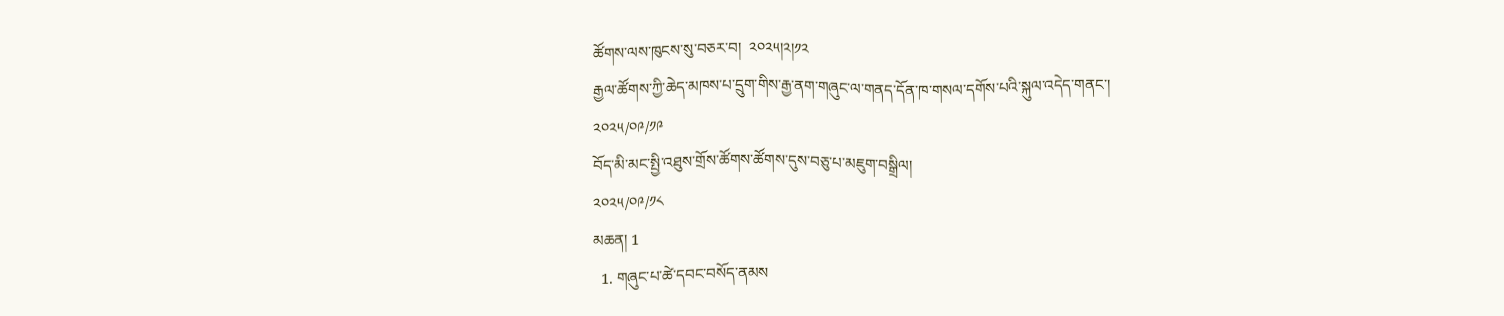ཚོགས་ལས་ཁུངས་སུ་བཅར་བ།  ༢༠༢༥།༢།༡༢
རྒྱལ་ཚོགས་ཀྱི་ཆེད་མཁས་པ་དྲུག་གིས་རྒྱ་ནག་གཞུང་ལ་གནད་དོན་ཁ་གསལ་དགོས་པའི་སྐུལ་འདེད་གནང་།
༢༠༢༥/༠༩/༡༩
བོད་མི་མང་སྤྱི་འཐུས་གྲོས་ཚོགས་ཚོགས་དུས་བཅུ་པ་མཇུག་བསྒྲིལ།
༢༠༢༥/༠༩/༡༨
མཆན། 1
  1. གཞུང་པ་ཚེ་དབང་བསོད་ནམས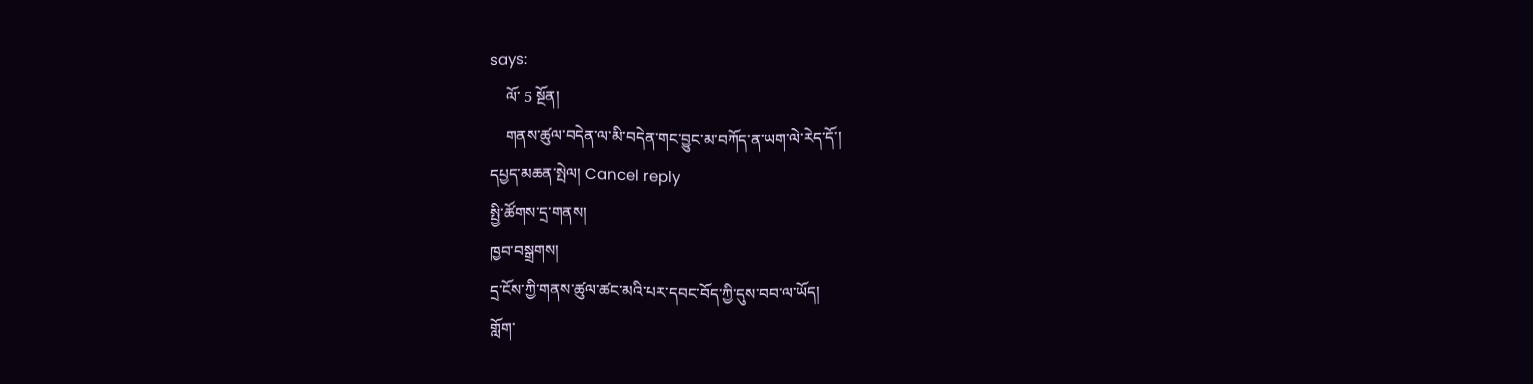says:
    ལོ་ 5 སྔོན།
    གནས་ཚུལ་བདེན་ལ་མི་བདེན་གང་བྱུང་མ་བཀོད་ན་ཡག་ལེ་རེད་དོ་།
དཔྱད་མཆན་སྤེལ། Cancel reply
སྤྱི་ཚོགས་དྲ་གནས།
ཁྱབ་བསྒྲགས།
དྲ་ངོས་ཀྱི་གནས་ཚུལ་ཚང་མའི་པར་དབང་བོད་ཀྱི་དུས་བབ་ལ་ཡོད།
གློག་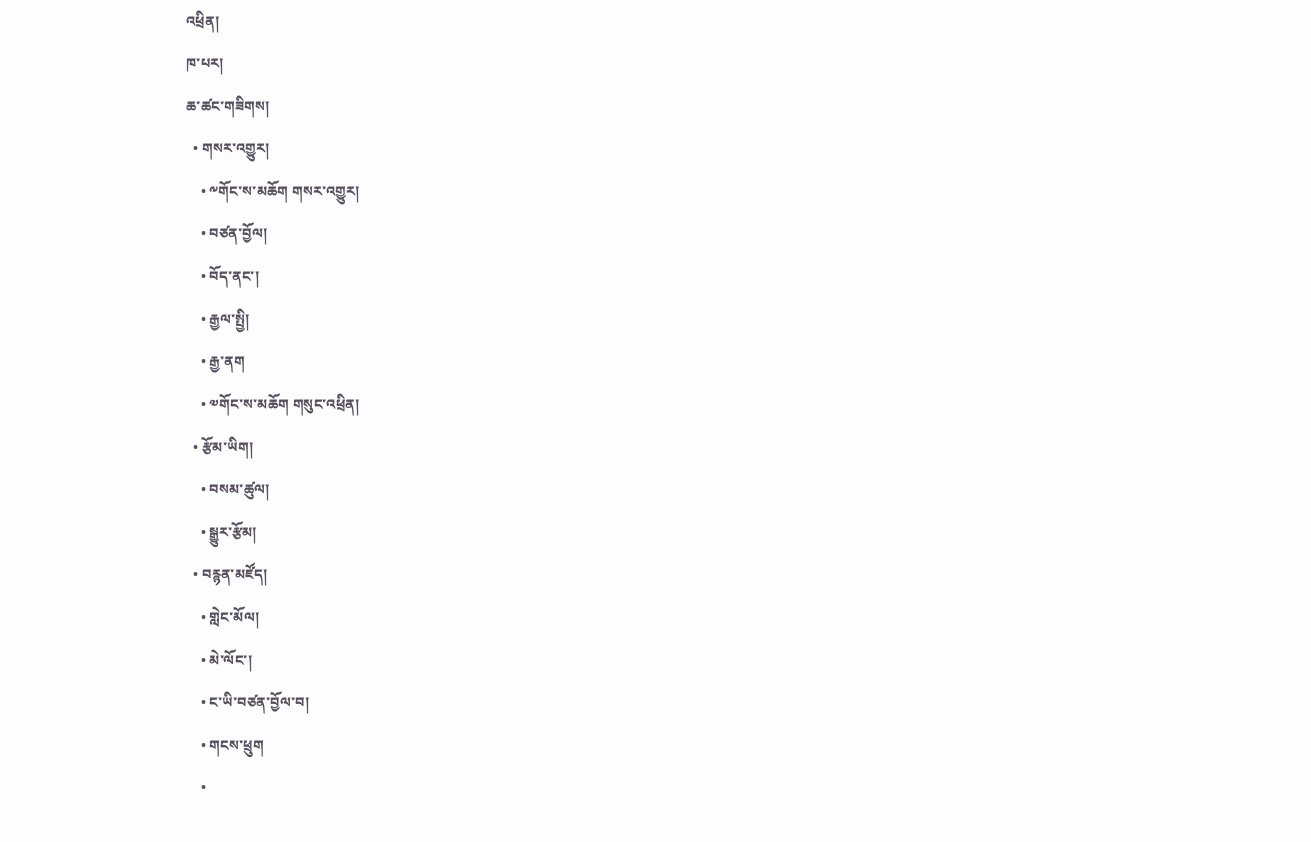འཕྲིན།
ཁ་པར།
ཆ་ཚང་གཟིགས།
  • གསར་འགྱུར།
    • ༸གོང་ས་མཆོག གསར་འགྱུར།
    • བཙན་བྱོལ།
    • བོད་ནང་།
    • རྒྱལ་སྤྱི།
    • རྒྱ་ནག
    • ༧གོང་ས་མཆོག གསུང་འཕྲིན།
  • རྩོམ་ཡིག།
    • བསམ་ཚུལ།
    • སྒྱུར་རྩོམ།
  • བརྙན་མཛོད།
    • གླེང་མོལ།
    • མེ་ལོང་།
    • ང་ཡི་བཙན་བྱོལ་བ།
    • གངས་ཕྲུག
    •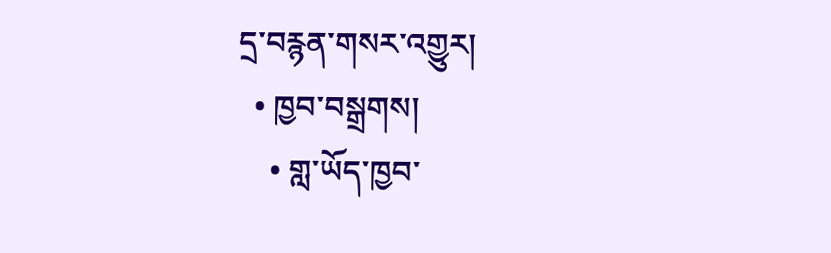དྲ་བརྙན་གསར་འགྱུར།
  • ཁྱབ་བསྒྲགས།
    • གླ་ཡོད་ཁྱབ་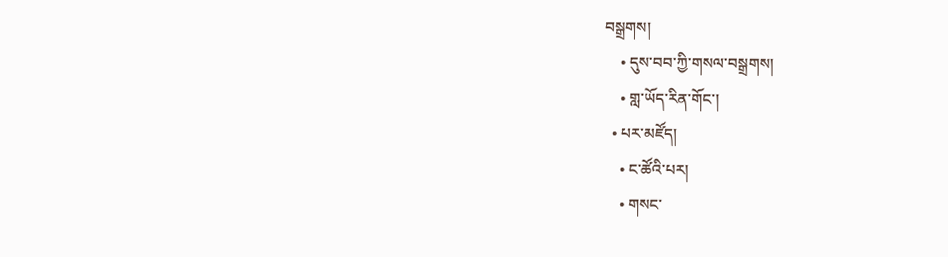བསྒྲགས།
    • དུས་བབ་ཀྱི་གསལ་བསྒྲགས།
    • གླ་ཡོད་རིན་གོང་།
  • པར་མཛོད།
    • ང་ཚོའི་པར།
    • གསང་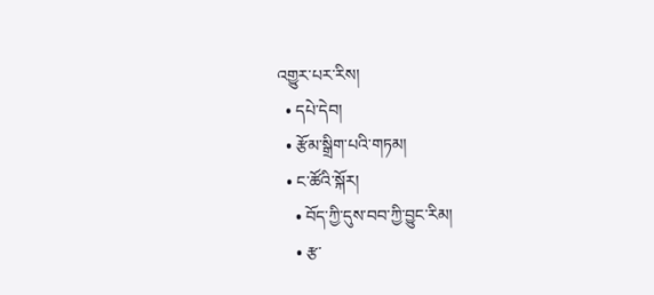འགྱུར་པར་རིས།
  • དཔེ་དེབ།
  • རྩོམ་སྒྲིག་པའི་གཏམ།
  • ང་ཚོའི་སྐོར།
    • བོད་ཀྱི་དུས་བབ་ཀྱི་བྱུང་རིམ།
    • རྩ་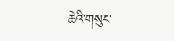ཆེའི་གསུང་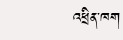འཕྲིན་ཁག